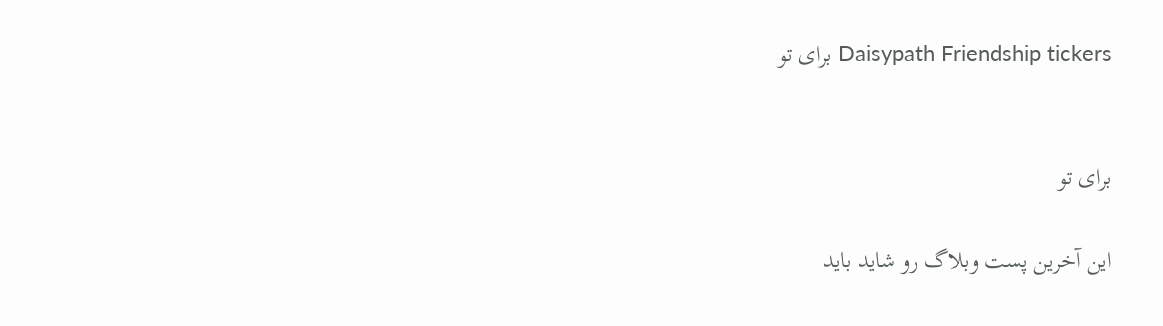Daisypath Friendship tickers برای تو


برای تو

این آخرین پست وبلاگ رو شاید باید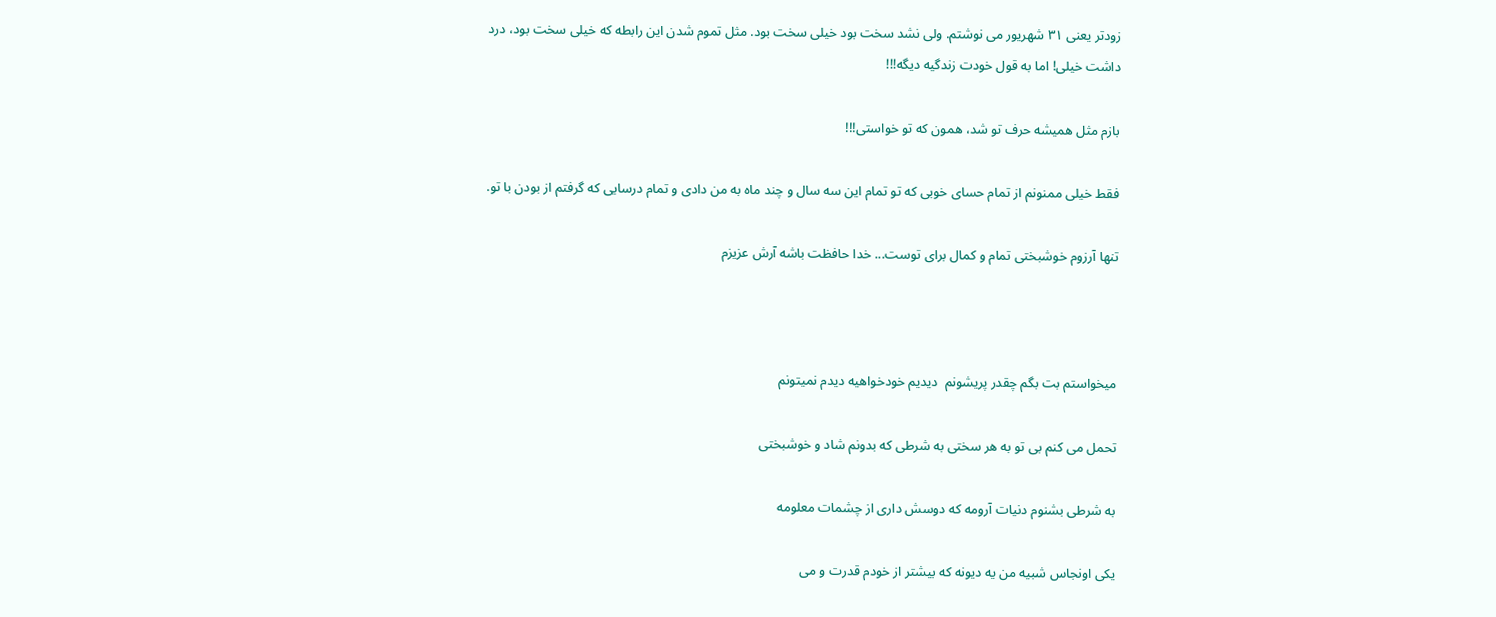زودتر یعنی ٣١ شهریور می نوشتم. ولی نشد سخت بود خیلی سخت بود. مثل تموم شدن این رابطه که خیلی سخت بود، درد داشت خیلی! اما به قول خودت زندگیه دیگه!!!

بازم مثل همیشه حرف تو شد، همون که تو خواستی!!!

فقط خیلی ممنونم از تمام حسای خوبی که تو تمام این سه سال و چند ماه به من دادی و تمام درسایی که گرفتم از بودن با تو.

تنها آرزوم خوشبختی تمام و کمال برای توست... خدا حافظت باشه آرش عزیزم



میخواستم بت بگم چقدر پریشونم  دیدیم خودخواهیه دیدم نمیتونم

تحمل می کنم بی تو به هر سختی به شرطی که بدونم شاد و خوشبختی

به شرطی بشنوم دنیات آرومه که دوسش داری از چشمات معلومه

یکی اونجاس شبیه من یه دیونه که بیشتر از خودم قدرت و می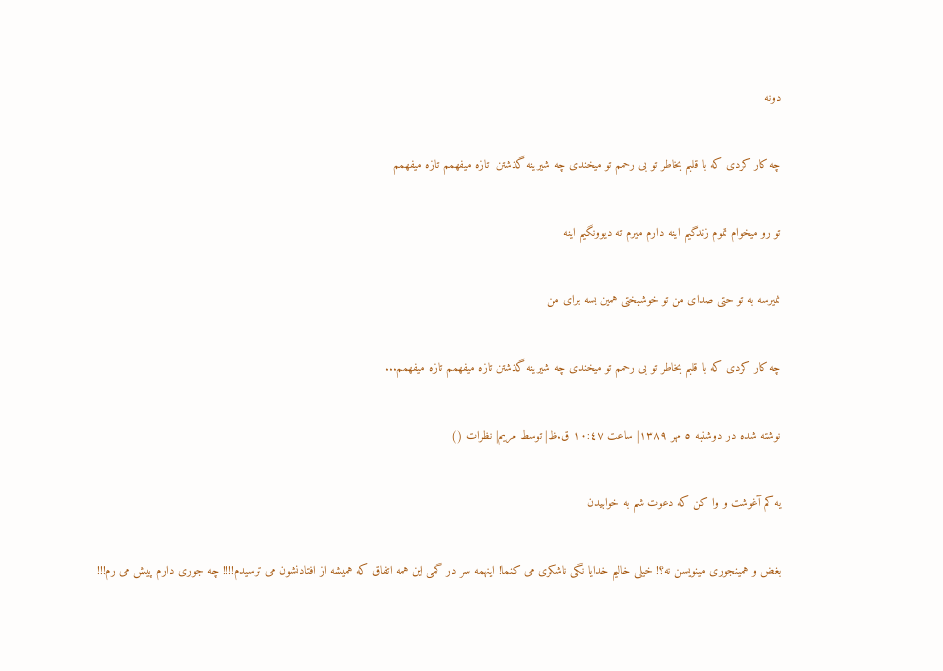دونه

چه کار کردی که با قلبم بخاطر تو بی رحمم تو میخندی چه شیرینه گذشتن  تازه میفهمم تازه میفهمم

تو رو میخوام تموم زندگیم اینه دارم میرم ته دیوونگیم اینه

نمیرسه به تو حتی صدای من تو خوشبختی همین بسه برای من

چه کار کردی که با قلبم بخاطر تو بی رحمم تو میخندی چه شیرینه گذشتن تازه میفهمم تازه میفهمم...

نوشته شده در دوشنبه ٥ مهر ۱۳۸٩| ساعت ۱٠:٤٧ ق.ظ| توسط مریم| نظرات ()

یه کم آغوشت و وا کن که دعوت شم به خوابیدن

بغض و همینجوری مینویسن نه؟! خیلی خالیم خدایا نگی ناشکری می کنما! اینهمه سر در گمی این همه اتفاق که همیشه از افتادنشون می ترسیدم!!!! چه جوری دارم پیش می رم!!!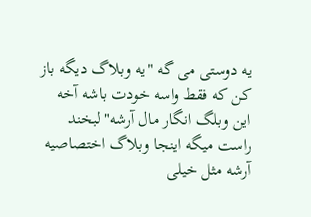یه دوستی می گه "یه وبلاگ دیگه باز کن که فقط واسه خودت باشه آخه این وبلگ انگار مال آرشه"لبخند راست میگه اینجا وبلاگ اختصاصیه  آرشه مثل خیلی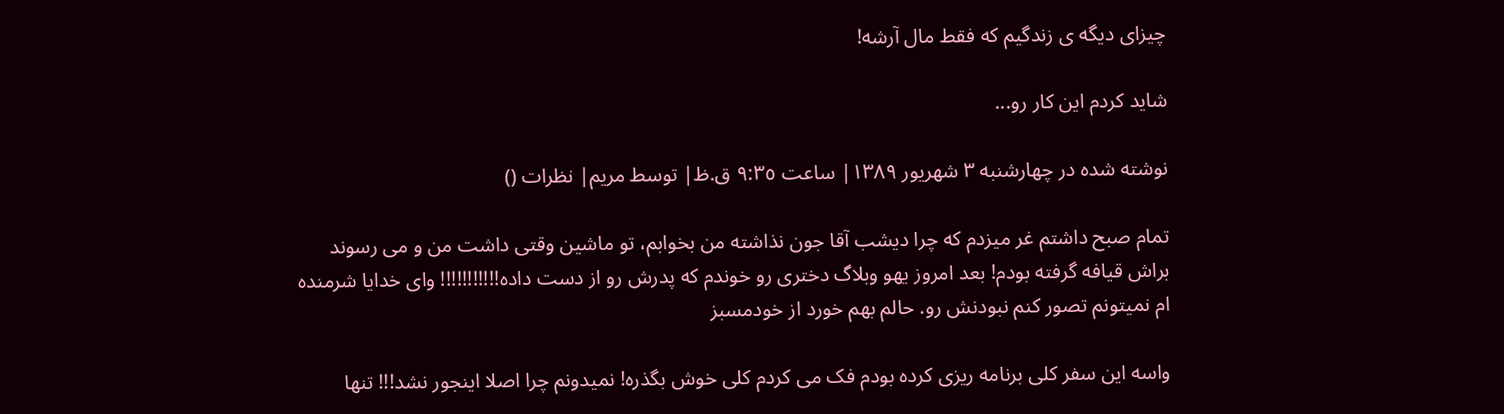چیزای دیگه ی زندگیم که فقط مال آرشه!

شاید کردم این کار رو...

نوشته شده در چهارشنبه ۳ شهریور ۱۳۸٩| ساعت ٩:۳٥ ق.ظ| توسط مریم| نظرات ()

تمام صبح داشتم غر میزدم که چرا دیشب آقا جون نذاشته من بخوابم، تو ماشین وقتی داشت من و می رسوند براش قیافه گرفته بودم! بعد امروز یهو وبلاگ دختری رو خوندم که پدرش رو از دست داده!!!!!!!!!!! وای خدایا شرمنده ام نمیتونم تصور کنم نبودنش رو. حالم بهم خورد از خودمسبز

واسه این سفر کلی برنامه ریزی کرده بودم فک می کردم کلی خوش بگذره! نمیدونم چرا اصلا اینجور نشد!!! تنها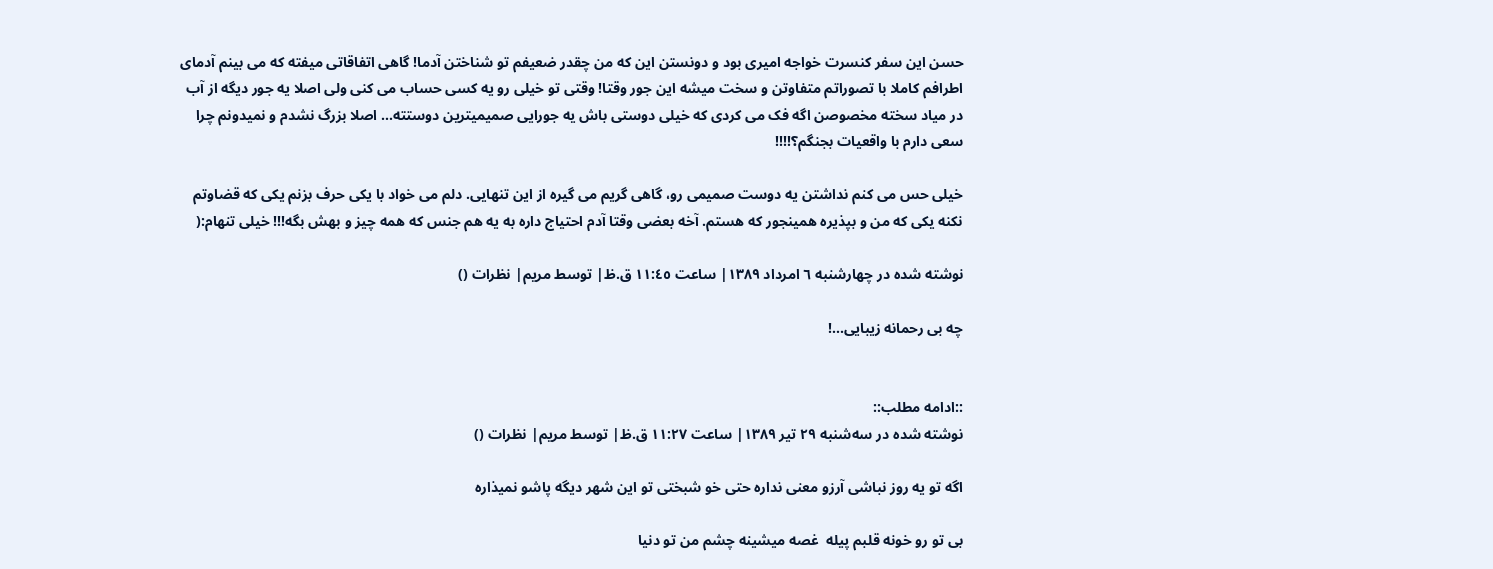حسن این سفر کنسرت خواجه امیری بود و دونستن این که من چقدر ضعیفم تو شناختن آدما! گاهی اتفاقاتی میفته که می بینم آدمای اطرافم کاملا با تصوراتم متفاوتن و سخت میشه این جور وقتا! وقتی تو خیلی رو یه کسی حساب می کنی ولی اصلا یه جور دیگه از آب در میاد سخته مخصوصن اگه فک می کردی که خیلی دوستی باش یه جورایی صمیمیترین دوستته... اصلا بزرگ نشدم و نمیدونم چرا سعی دارم با واقعیات بجنگم؟!!!!

خیلی حس می کنم نداشتن یه دوست صمیمی رو، گاهی گریم می گیره از این تنهایی. دلم می خواد با یکی حرف بزنم یکی که قضاوتم نکنه یکی که من و بپذیره همینجور که هستم. آخه بعضی وقتا آدم احتیاج داره به یه هم جنس که همه چیز و بهش بگه!!! خیلی تنهام:(

نوشته شده در چهارشنبه ٦ امرداد ۱۳۸٩| ساعت ۱۱:٤٥ ق.ظ| توسط مریم| نظرات ()

چه بی رحمانه زیبایی...!


::ادامه مطلب::
نوشته شده در سه‌شنبه ٢٩ تیر ۱۳۸٩| ساعت ۱۱:٢٧ ق.ظ| توسط مریم| نظرات ()

اگه تو یه روز نباشی آرزو معنی نداره حتی خو شبختی تو این شهر دیگه پاشو نمیذاره

بی تو رو خونه قلبم پیله  غصه میشینه چشم من تو دنیا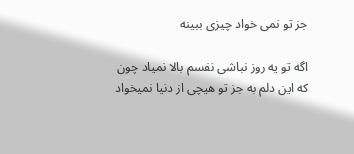جز تو نمی خواد چیزی ببینه

اگه تو یه روز نباشی نفسم بالا نمیاد چون که این دلم به جز تو هیچی از دنیا نمیخواد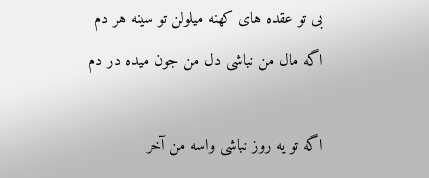بی تو عقده های کهنه میلولن تو سینه هر دم اگه مال من نباشی دل من جون میده در دم

اگه تو یه روز نباشی واسه من آخر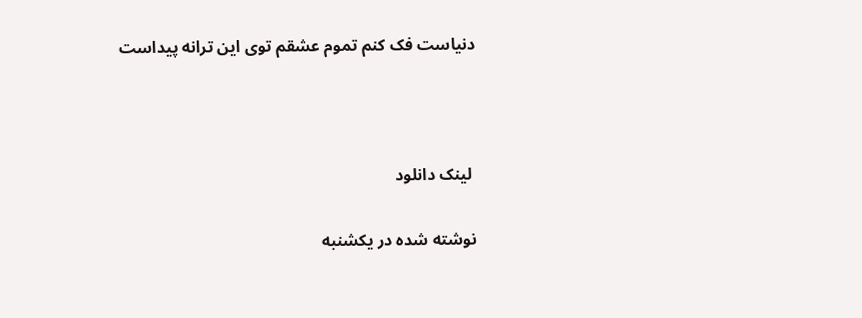دنیاست فک کنم تموم عشقم توی این ترانه پیداست



 لینک دانلود

نوشته شده در یکشنبه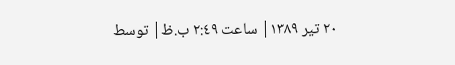٢٠ تیر ۱۳۸٩| ساعت ٢:٤٩ ب.ظ| توسط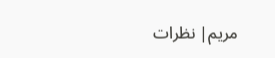مریم| نظرات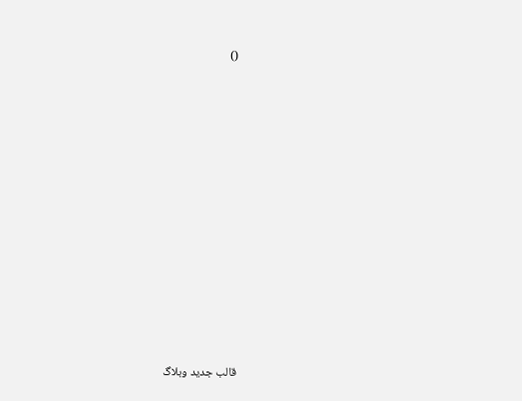()















قالب جدید وبلاگ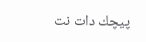پيچك دات نت